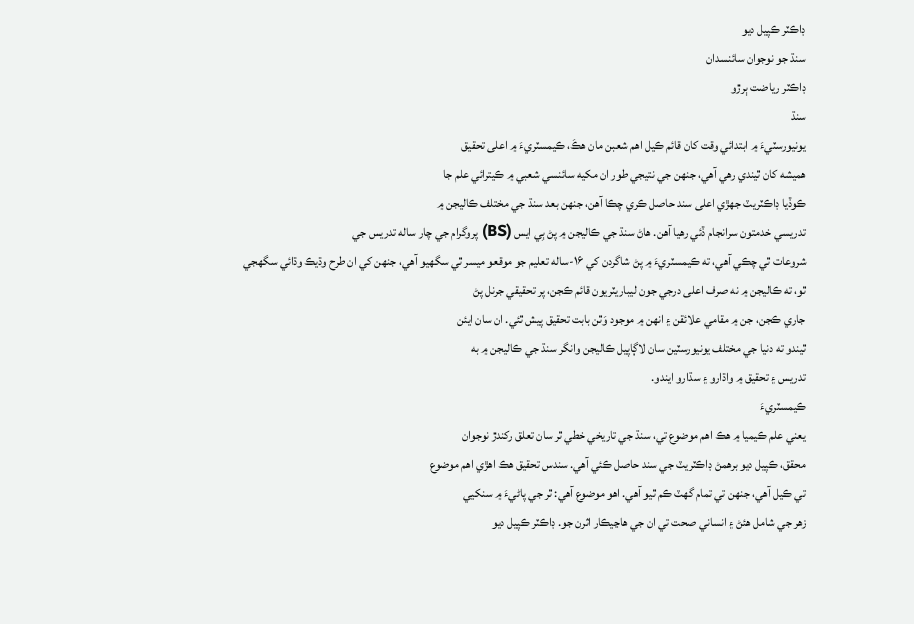ڊاڪٽر ڪپيل ديو
سنڌ جو نوجوان سائنسدان
ڊاڪٽر رياضت ٻرڙو
سنڌ
يونيورسٽيءَ ۾ ابتدائي وقت کان قائم ڪيل اهم شعبن مان هڪَ، ڪيمسٽريءَ ۾ اعلى تحقيق
هميشه کان ٿيندي رهي آهي، جنھن جي نتيجي طور ان مکيه سائنسي شعبي ۾ ڪيترائي علم جا
ڪوڏيا ڊاڪٽريٽ جھڙي اعلى سند حاصل ڪري چڪا آهن، جنھن بعد سنڌ جي مختلف ڪاليجن ۾
تدريسي خدمتون سرانجام ڏئي رهيا آهن. هاڻ سنڌ جي ڪاليجن ۾ پڻ بِي ايس (BS) پروگرام جي چار ساله تدريس جي
شروعات ٿي چڪي آهي، ته ڪيمسٽريءَ ۾ پڻ شاگردن کي ۱۶-ساله تعليم جو موقعو ميسر ٿي سگهيو آهي، جنھن کي ان طرح وڌيڪ وڌائي سگهجي
ٿو، ته ڪاليجن ۾ نه صرف اعلى درجي جون ليباريٽريون قائم ڪجن، پر تحقيقي جرنل پڻ
جاري ڪجن، جن ۾ مقامي علائقن ۽ انهن ۾ موجود وَٿن بابت تحقيق پيش ٿئي. ان سان ايئن
ٿيندو ته دنيا جي مختلف يونيورسٽين سان لاڳاپيل ڪاليجن وانگر سنڌ جي ڪاليجن ۾ به
تدريس ۽ تحقيق ۾ واڌارو ۽ سڌارو ايندو.
ڪيمسٽريءَ
يعني علم ڪيميا ۾ هڪ اهم موضوع تي، سنڌ جي تاريخي خطي ٿر سان تعلق رکندڙ نوجوان
محقق، ڪپيل ديو برهمڻ ڊاڪٽريٽ جي سند حاصل ڪئي آهي. سندس تحقيق هڪ اهڙي اهم موضوع
تي ڪيل آهي، جنھن تي تمام گهٽ ڪم ٿيو آهي. اهو موضوع آهي: ٿر جي پاڻيءَ ۾ سنکيي
زهر جي شامل هئڻ ۽ انساني صحت تي ان جي هاڃيڪار اثرن جو. ڊاڪٽر ڪپيل ديو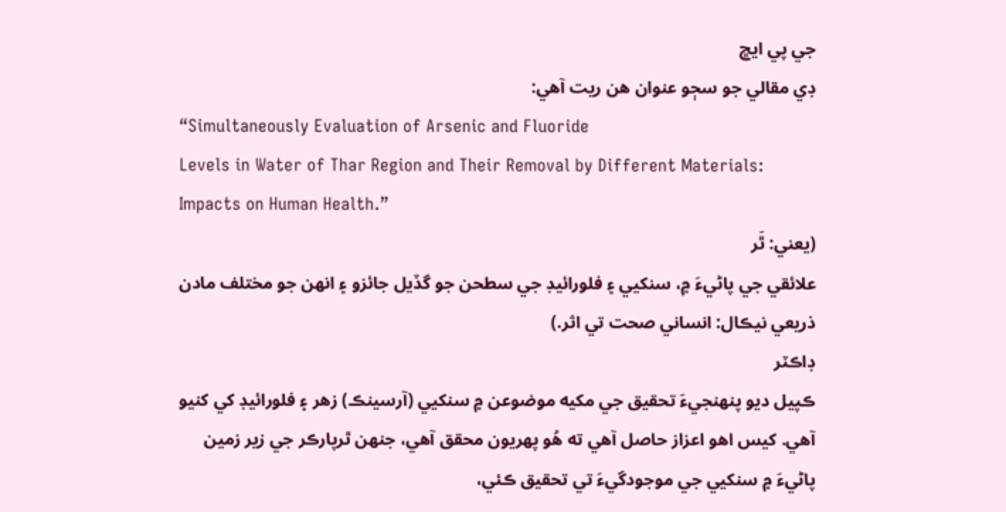جي پي ايڇ
ڊي مقالي جو سڄو عنوان هن ريت آهي:
“Simultaneously Evaluation of Arsenic and Fluoride
Levels in Water of Thar Region and Their Removal by Different Materials:
Impacts on Human Health.”
(يعني: ٿَر
علائقي جي پاڻيءَ ۾، سنکيي ۽ فلورائيڊ جي سطحن جو گڏيل جائزو ۽ انهن جو مختلف مادن
ذريعي نيڪال: انساني صحت تي اثر.)
ڊاڪٽر
ڪپيل ديو پنھنجيءَ تحقيق جي مکيه موضوعن ۾ سنکيي (آرسينڪ) زهر ۽ فلورائيڊ کي کنيو
آهي. کيس اهو اعزاز حاصل آهي ته هُو پھريون محقق آهي، جنھن ٿرپارڪر جي زير زمين
پاڻيءَ ۾ سنکيي جي موجودگيءَ تي تحقيق ڪئي،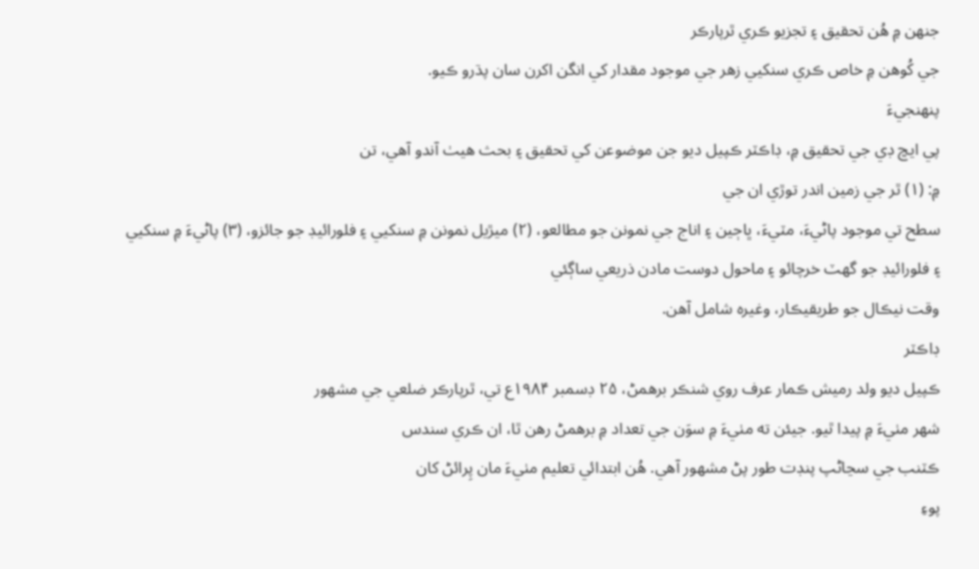جنھن ۾ هُن تحقيق ۽ تجزيو ڪري ٿرپارڪر
جي کُوهن ۾ خاص ڪري سنکيي زهر جي موجود مقدار کي انگن اکرن سان پڌرو ڪيو.
پنھنجيءَ
پي ايڇ ڊي جي تحقيق ۾، ڊاڪٽر ڪپيل ديو جن موضوعن کي تحقيق ۽ بحث هيٺ آندو آهي، تن
۾: (۱) ٿر جي زمين اندر توڙي ان جي
سطح تي موجود پاڻيءَ، مٽيءَ، ڀاڄين ۽ اناج جي نمونن جو مطالعو، (۲) ميڙيل نمونن ۾ سنکيي ۽ فلورائيڊ جو جائزو، (۳) پاڻيءَ ۾ سنکيي ۽ فلورائيڊ جو گهٽ خرچائو ۽ ماحول دوست مادن ذريعي ساڳئي
وقت نيڪال جو طريقيڪار، وغيره شامل آهن.
ڊاڪٽر
ڪپيل ديو ولد رميش ڪمار عرف روي شنڪر برهمڻ، ۲۵ ڊسمبر ۱۹۸۴ع تي، ٿرپارڪر ضلعي جي مشھور
شھر مٺيءَ ۾ پيدا ٿيو. جيئن ته مٺيءَ ۾ سوَن جي تعداد ۾ برهمڻ رهن ٿا، ان ڪري سندس
ڪٽنب جي سڃاڻپ پنڊت طور پڻ مشھور آهي. هُن ابتدائي تعليم مٺيءَ مان پِرائڻ کان
پوءِ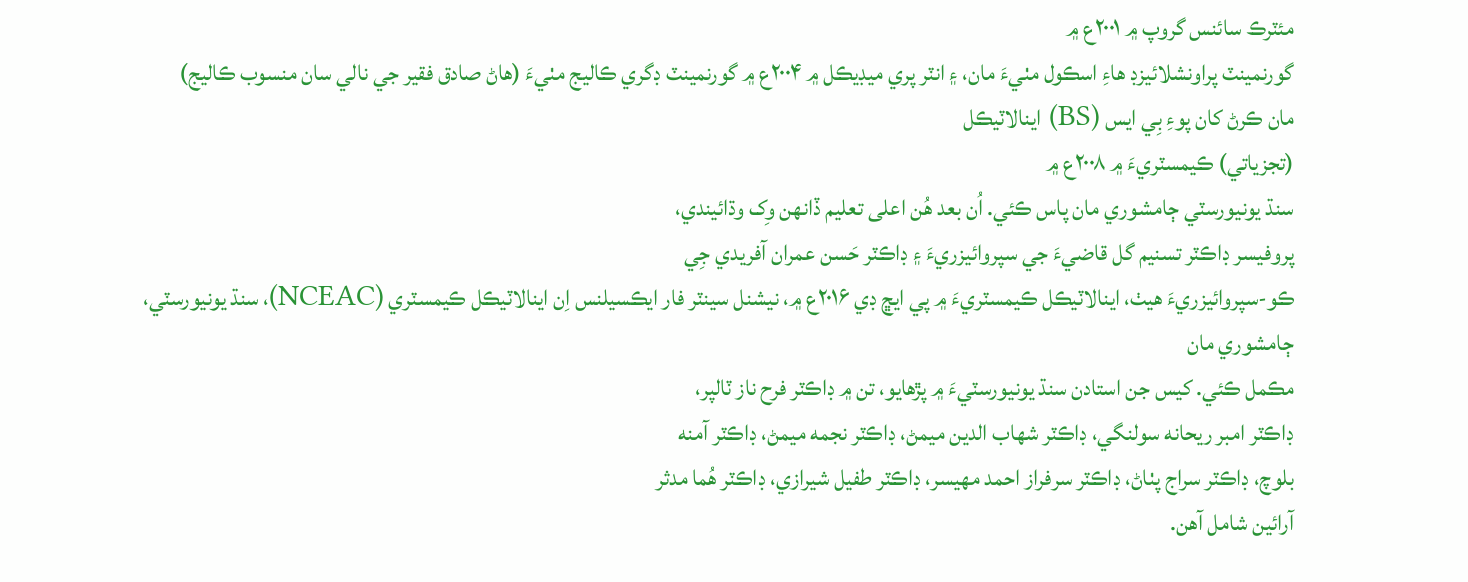مئٽرڪ سائنس گروپ ۾ ۲۰۰۱ع ۾
گورنمينٽ پراونشلائيزڊ هاءِ اسڪول مٺيءَ مان، ۽ انٽر پري ميڊيڪل ۾ ۲۰۰۴ع ۾ گورنمينٽ ڊگري ڪاليج مٺيءَ (هاڻ صادق فقير جي نالي سان منسوب ڪاليج)
مان ڪرڻ کان پوءِ بِي ايس (BS) اينالاٽيڪل
(تجزياتي) ڪيمسٽريءَ ۾ ۲۰۰۸ع ۾
سنڌ يونيورسٽي ڄامشوري مان پاس ڪئي. اُن بعد هُن اعلى تعليم ڏانھن وِک وڌائيندي،
پروفيسر ڊاڪٽر تسنيم گل قاضيءَ جي سپروائيزريءَ ۽ ڊاڪٽر حَسن عمران آفريدي جِي
ڪو-سپروائيزريءَ هيٺ، اينالاٽيڪل ڪيمسٽريءَ ۾ پي ايڇ ڊي ۲۰۱۶ع ۾، نيشنل سينٽر فار ايڪسيلنس اِن اينالاٽيڪل ڪيمسٽري (NCEAC)، سنڌ يونيورسٽي، ڄامشوري مان
مڪمل ڪئي. کيس جن استادن سنڌ يونيورسٽيءَ ۾ پڙهايو، تن ۾ ڊاڪٽر فرح ناز ٽالپر،
ڊاڪٽر امبر ريحانه سولنگي، ڊاڪٽر شھاب الدين ميمڻ، ڊاڪٽر نجمه ميمڻ، ڊاڪٽر آمنه
بلوچ، ڊاڪٽر سراج پٺاڻ، ڊاڪٽر سرفراز احمد مھيسر، ڊاڪٽر طفيل شيرازي، ڊاڪٽر هُما مدثر
آرائين شامل آهن.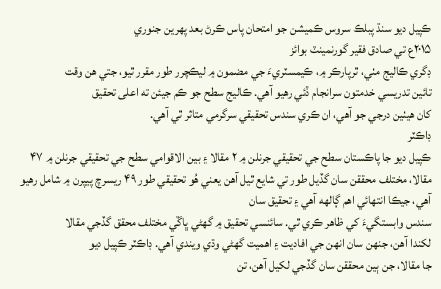ڪپيل ديو سنڌ پبلڪ سروس ڪميشن جو امتحان پاس ڪرڻ بعد پھرين جنوري
۲۰۱۵ع تي صادق فقير گورنمينٽ بوائز
ڊگري ڪاليج مٺي، ٿرپارڪر ۾، ڪيمسٽريءَ جي مضمون ۾ ليڪچرر طور مقرر ٿيو، جتي هن وقت
تائين تدريسي خدمتون سرانجام ڏئي رهيو آهي. ڪاليج سطح جو ڪم جيئن ته اعلى تحقيق
کان هيٺين درجي جو آهي، ان ڪري سندس تحقيقي سرگرمي متاثر ٿي آهي.
ڊاڪٽر
ڪپيل ديو جا پاڪستان سطح جي تحقيقي جرنلن ۾ ۲ مقالا ۽ بين الاقوامي سطح جي تحقيقي جرنلن ۾ ۴۷ مقالا، مختلف محققن سان گڏيل طور تي شايع ٿيل آهن يعني هُو تحقيقي طور ۴۹ ريسرچ پيپرن ۾ شامل رهيو آهي، جيڪا انتھائي اهم ڳالهه آهي ۽ تحقيق سان
سندس وابستگيءَ کي ظاهر ڪري ٿي. سائنسي تحقيق ۾ گهڻي ڀاڱي مختلف محقق گڏجي مقالا
لکندا آهن، جنھن سان انهن جي افاديت ۽ اهميت گهڻي وڌي ويندي آهي. ڊاڪٽر ڪپيل ديو
جا مقالا، جن ٻين محققن سان گڏجي لکيل آهن، تن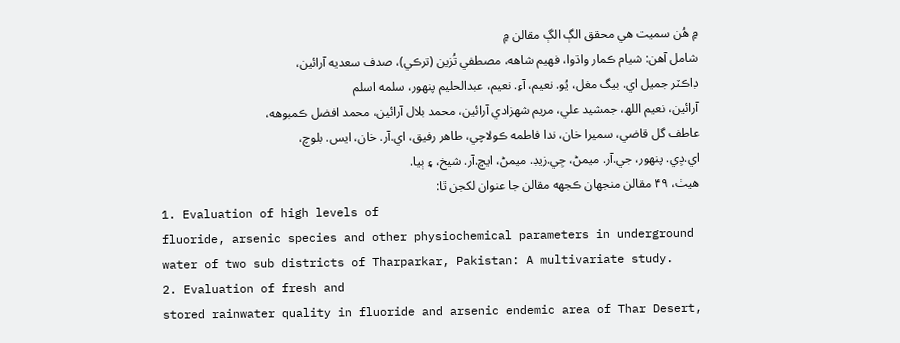۾ هُن سميت هي محقق الڳ الڳ مقالن ۾
شامل آهن: شيام ڪمار واڌوا، فھيم شاهه، مصطفي تُزين (ترڪي)، صدف سعديه آرائين،
ڊاڪٽر جميل اي. بيگ مغل، يُو. نعيم، آءِ. نعيم، عبدالحليم پنھور، سلمه اسلم
آرائين، نعيم اللھ، جمشيد علي، مريم شھزادي آرائين، محمد بلال آرائين، محمد افضل ڪمبوھه،
عاطف گل قاضي، سميرا خان، ندا فاطمه ڪولاچي، طاهر رفيق، اي.آر. خان، ايس. بلوچ،
اي.ڊِي. پنھور، جي.آر. ميمڻ، جِي.زيڊ. ميمڻ، ايڇ.آر. شيخ، ۽ ٻيا.
هيٺ، ۴۹ مقالن منجهان ڪجهه مقالن جا عنوان لکجن ٿا:
1. Evaluation of high levels of
fluoride, arsenic species and other physiochemical parameters in underground
water of two sub districts of Tharparkar, Pakistan: A multivariate study.
2. Evaluation of fresh and
stored rainwater quality in fluoride and arsenic endemic area of Thar Desert,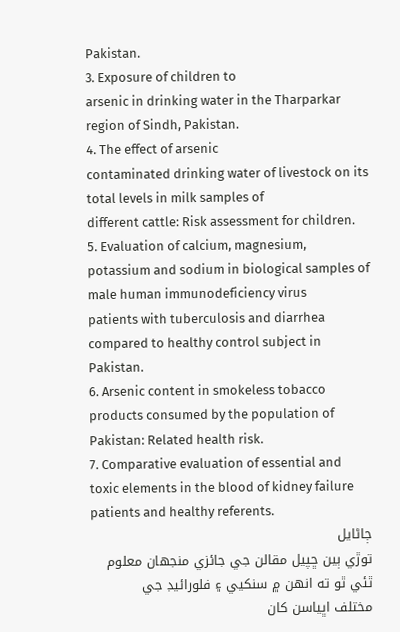Pakistan.
3. Exposure of children to
arsenic in drinking water in the Tharparkar region of Sindh, Pakistan.
4. The effect of arsenic
contaminated drinking water of livestock on its total levels in milk samples of
different cattle: Risk assessment for children.
5. Evaluation of calcium, magnesium,
potassium and sodium in biological samples of male human immunodeficiency virus
patients with tuberculosis and diarrhea compared to healthy control subject in
Pakistan.
6. Arsenic content in smokeless tobacco
products consumed by the population of Pakistan: Related health risk.
7. Comparative evaluation of essential and
toxic elements in the blood of kidney failure patients and healthy referents.
ڄاڻايل
توڙي ٻين ڇپيل مقالن جي جائزي منجهان معلوم ٿئي ٿو ته انهن ۾ سنکيي ۽ فلورائيڊ جي
مختلف اڀياسن کان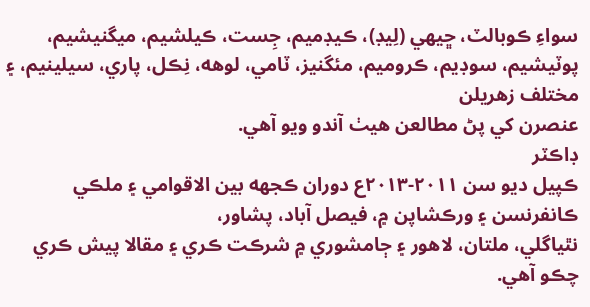سواءِ ڪوبالٽ، ڇيھي (لِيڊ)، ڪيڊميم، جِست، ڪيلشيم، ميگنيشيم،
پوٽيشيم، سوڊيم، ڪروميم، مئگنيز، ٽامي، لوھه، نِڪل، پاري، سيلينيم، ۽ مختلف زهريلن
عنصرن کي پڻ مطالعن هيٺ آندو ويو آهي.
ڊاڪٽر
ڪپيل ديو سن ۲۰۱۱-۲۰۱۳ع دوران ڪجهه بين الاقوامي ۽ ملڪي ڪانفرنسن ۽ ورڪشاپن ۾، فيصل آباد، پشاور،
نٿياگلي، ملتان، لاهور ۽ ڄامشوري ۾ شرڪت ڪري ۽ مقالا پيش ڪري چڪو آهي.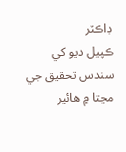ڊاڪٽر
ڪپيل ديو کي سندس تحقيق جي مڃتا ۾ هائير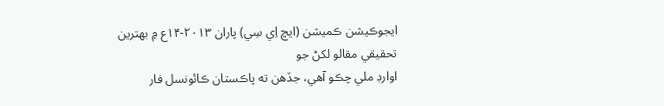ايجوڪيشن ڪميشن (ايڇ اِي سِي) پاران ۲۰۱۳-۱۴ع ۾ بھترين تحقيقي مقالو لکڻ جو
اوارڊ ملي چڪو آهي، جڏهن ته پاڪستان ڪائونسل فار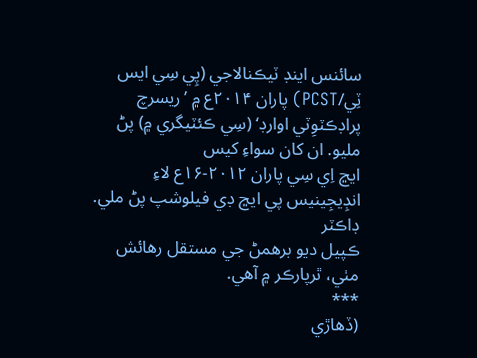سائنس اينڊ ٽيڪنالاجي (پِي سِي ايس ٽِي/PCST) پاران ۲۰۱۴ع ۾ ’ريسرچ پراڊڪٽوِٽي اوارڊ‘ (سِي ڪئٽيگري ۾) پڻ مليو. ان کان سواءِ کيس
ايڇ اِي سِي پاران ۲۰۱۲-۱۶ع لاءِ انڊِيجِينيس پي ايڇ ڊي فيلوشپ پڻ ملي.
ڊاڪٽر
ڪپيل ديو برهمڻ جي مستقل رهائش مٺي، ٿرپارڪر ۾ آهي.
***
(ڏھاڙي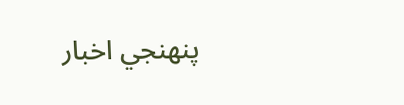پنھنجي اخبار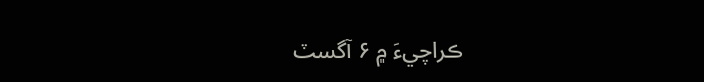ڪراچيءَ ۾ ۶ آگسٽ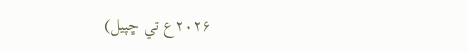۲۰۲۶ع تي ڇپيل)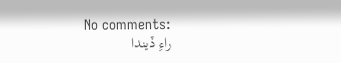No comments:
راءِ ڏيندا